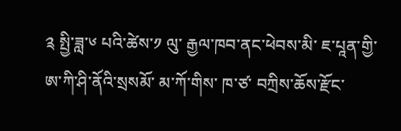༉ སྤྱི་ཟླ་༦ པའི་ཚེས་༡ ལུ་ རྒྱལ་ཁབ་ནང་ཕེབས་མི་ ཇ་པཱན་གྱི་ ཨ་ཀི་ཤི་ནོའི་སྲསམོ་ མ་ཀོ་གིས་ ཁ་ཙ་ བཀྲིས་ཆོས་རྫོང་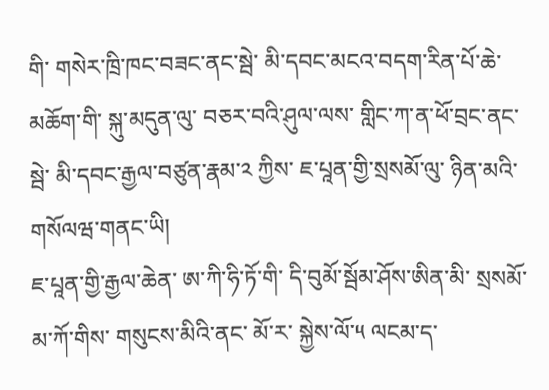གི་ གསེར་ཁྲི་ཁང་བཟང་ནང་སྦེ་ མི་དབང་མངའ་བདག་རིན་པོ་ཆེ་མཆོག་གི་ སྐུ་མདུན་ལུ་ བཅར་བའི་ཤུལ་ལས་ གླིང་ཀ་ན་ཕོ་བྲང་ནང་སྦེ་ མི་དབང་རྒྱལ་བཙུན་རྣམ་༢ ཀྱིས་ ཇ་པཱན་གྱི་སྲསམོ་ལུ་ ཉིན་མའི་གསོལཝ་གནང་ཡི།
ཇ་པཱན་གྱི་རྒྱལ་ཆེན་ ཨ་ཀི་ཧི་ཏོ་གི་ དི་བུམོ་སྦོམ་ཤོས་ཨིན་མི་ སྲསམོ་མ་ཀོ་གིས་ གསུངས་མིའི་ནང་ མོ་ར་ སྐྱེས་ལོ་༥ ལངམ་ད་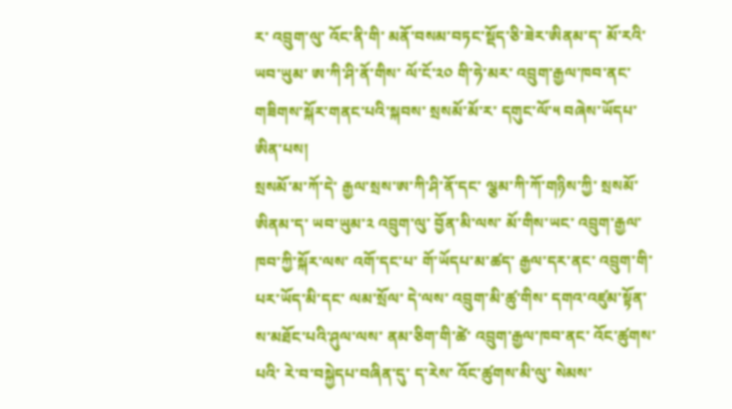ར་ འབྲུག་ལུ་ འོང་ནི་གི་ མནོ་བསམ་བཏང་སྡོད་ཅི་ཟེར་ཨིནམ་ད་ མོ་རའི་ཡབ་ཡུམ་ ཨ་ཀི་ཤི་ནོ་གིས་ ལོ་ངོ་༢༠ གི་ཧེ་མར་ འབྲུག་རྒྱལ་ཁབ་ནང་ གཟིགས་སྐོར་གནང་པའི་སྐབས་ སྲསམོ་མོ་ར་ དགུང་ལོ་༥ བཞེས་ཡོདཔ་ཨིན་པས།
སྲསམོ་མ་ཀོ་དེ་ རྒྱལ་སྲས་ཨ་ཀི་ཤི་ནོ་དང་ ལྕམ་ཀི་ཀོ་གཉིས་ཀྱི་ སྲསམོ་ཨིནམ་ད་ ཡབ་ཡུམ་༢ འབྲུག་ལུ་ བྱོན་མི་ལས་ མོ་གིས་ཡང་ འབྲུག་རྒྱལ་ཁབ་ཀྱི་སྐོར་ལས་ འགོ་དང་པ་ གོ་ཡོདཔ་མ་ཚད་ རྒྱལ་དར་ནང་ འབྲུག་གི་པར་ཡོད་མི་དང་ ལམ་སྲོལ་ དེ་ལས་ འབྲུག་མི་ཚུ་གིས་ དགའ་འཛུམ་སྟོན་ས་མཐོང་པའི་ཤུལ་ལས་ ནམ་ཅིག་གི་ཚེ་ འབྲུག་རྒྱལ་ཁབ་ནང་ འོང་ཚུགས་པའི་ རེ་བ་བསྐྱེདཔ་བཞིན་དུ་ ད་རེས་ འོང་ཚུགས་མི་ལུ་ སེམས་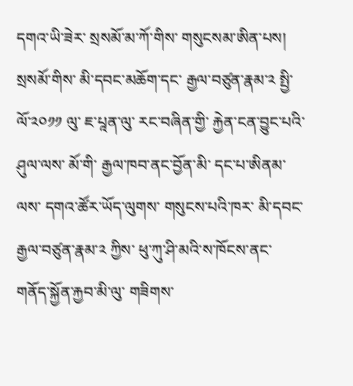དགའ་ཡི་ཟེར་ སྲསམོ་མ་ཀོ་གིས་ གསུངསམ་ཨིན་པས།
སྲསམོ་གིས་ མི་དབང་མཆོག་དང་ རྒྱལ་བཙུན་རྣམ་༢ སྤྱི་ལོ་༢༠༡༡ ལུ་ ཇ་པཱན་ལུ་ རང་བཞིན་གྱི་ རྐྱེན་ངན་བྱུང་པའི་ཤུལ་ལས་ མོ་གི་ རྒྱལ་ཁབ་ནང་བྱོན་མི་ དང་པ་ཨིནམ་ལས་ དགའ་ཚོར་ཡོད་ལུགས་ གསུངས་པའི་ཁར་ མི་དབང་རྒྱལ་བཙུན་རྣམ་༢ ཀྱིས་ ཕུ་ཀུ་ཤི་མའི་ས་ཁོངས་ནང་ གནོད་སྐྱོན་རྐྱབ་མི་ལུ་ གཟིགས་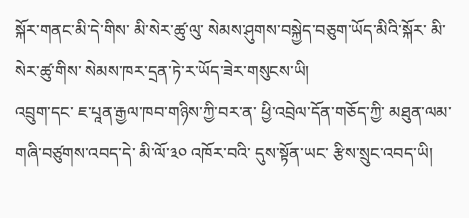སྐོར་གནང་མི་དེ་གིས་ མི་སེར་ཚུ་ལུ་ སེམས་ཤུགས་བསྐྱེད་བཅུག་ཡོད་མིའི་སྐོར་ མི་སེར་ཚུ་གིས་ སེམས་ཁར་དྲན་ཏེ་ར་ཡོད་ཟེར་གསུངས་ཡི།
འབྲུག་དང་ ཇ་པཱན་རྒྱལ་ཁབ་གཉིས་ཀྱི་བར་ན་ ཕྱི་འབྲེལ་དོན་གཅོད་ཀྱི་ མཐུན་ལམ་གཞི་བཙུགས་འབད་དེ་ མི་ལོ་༣༠ འཁོར་བའི་ དུས་སྟོན་ཡང་ རྩིས་སྲུང་འབད་ཡི།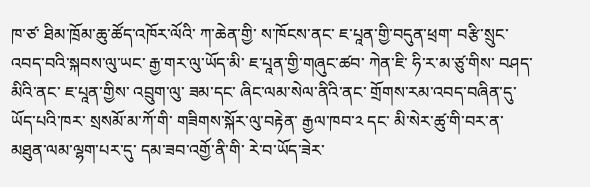ཁ་ཙ་ ཐིམ་ཁྲོམ་ཆུ་ཚོད་འཁོར་ལོའི་ ཀ་ཆེན་གྱི་ ས་ཁོངས་ནང་ ཇ་པཱན་གྱི་བདུན་ཕྲག་ བརྩི་སྲུང་འབད་བའི་སྐབས་ལུ་ཡང་ རྒྱ་གར་ལུ་ཡོད་མི་ ཇ་པཱན་གྱི་གཞུང་ཚབ་ ཀེན་ཇི་ ཧི་ར་མ་ཙུ་གིས་ བཤད་མིའི་ནང་ ཇ་པཱན་གྱིས་ འབྲུག་ལུ་ ཟམ་དང་ ཞིང་ལམ་སེལ་ནིའི་ནང་ གྲོགས་རམ་འབད་བཞིན་དུ་ཡོད་པའི་ཁར་ སྲསམོ་མ་ཀོ་གི་ གཟིགས་སྐོར་ལུ་བརྟེན་ རྒྱལ་ཁབ་༢ དང་ མི་སེར་ཚུ་གི་བར་ན་ མཐུན་ལམ་ལྷག་པར་དུ་ དམ་ཟབ་འགྱོ་ནི་གི་ རེ་བ་ཡོད་ཟེར་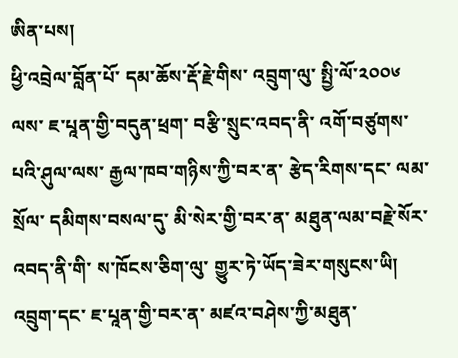ཨིན་པས།
ཕྱི་འབྲེལ་བློན་པོ་ དམ་ཆོས་རྡོ་རྗེ་གིས་ འབྲུག་ལུ་ སྤྱི་ལོ་༢༠༠༦ ལས་ ཇ་པཱན་གྱི་བདུན་ཕྲག་ བརྩི་སྲུང་འབད་ནི་ འགོ་བཙུགས་པའི་ཤུལ་ལས་ རྒྱལ་ཁབ་གཉིས་ཀྱི་བར་ན་ རྩེད་རིགས་དང་ ལམ་སྲོལ་ དམིགས་བསལ་དུ་ མི་སེར་གྱི་བར་ན་ མཐུན་ལམ་བརྗེ་སོར་འབད་ནི་གི་ ས་ཁོངས་ཅིག་ལུ་ གྱུར་ཏེ་ཡོད་ཟེར་གསུངས་ཡི།
འབྲུག་དང་ ཇ་པཱན་གྱི་བར་ན་ མཛའ་བཤེས་ཀྱི་མཐུན་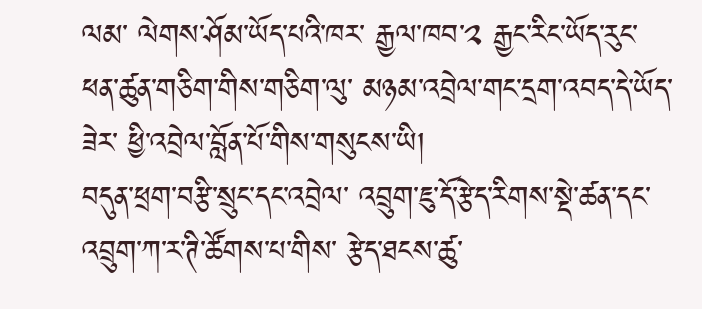ལམ་ ལེགས་ཤོམ་ཡོད་པའི་ཁར་ རྒྱལ་ཁབ་༢ རྒྱང་རིང་ཡོད་རུང་ ཕན་ཚུན་གཅིག་གིས་གཅིག་ལུ་ མཉམ་འབྲེལ་གང་དྲག་འབད་དེ་ཡོད་ཟེར་ ཕྱི་འབྲེལ་བློན་པོ་གིས་གསུངས་ཡི།
བདུན་ཕྲག་བརྩི་སྲུང་དང་འབྲེལ་ འབྲུག་ཇུ་དོ་རྩེད་རིགས་སྡེ་ཚན་དང་ འབྲུག་ཀ་ར་ཊི་ཚོགས་པ་གིས་ རྩེད་ཐངས་ཚུ་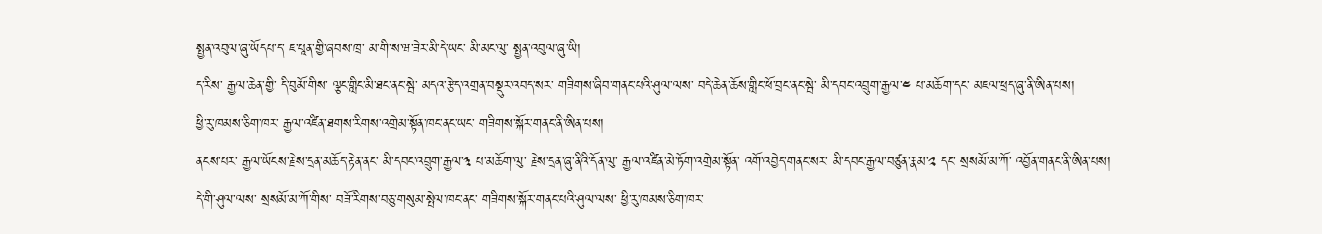སྤྱན་འབུལ་ཞུ་ཡོདཔ་ད་ ཇ་པཱན་གྱི་ཞབས་ཁྲ་ མ་གི་ས་ཝ་ཟེར་མི་དེ་ཡང་ མི་མང་ལུ་ སྤྱན་འབུལ་ཞུ་ཡི།
ད་རིས་ རྒྱལ་ཆེན་གྱི་ དི་བུམོ་གིས་ ལྕང་གླིང་མི་ཐང་ནང་སྦེ་ མདའ་རྩེད་འགྲན་བསྡུར་འབད་སར་ གཟིགས་ཞིབ་གནང་པའི་ཤུལ་ལས་ བདེ་ཆེན་ཆོས་གླིང་ཕོ་བྲང་ནང་སྦེ་ མི་དབང་འབྲུག་རྒྱལ་༤ པ་མཆོག་དང་ མཇལ་ཕྲད་ཞུ་ནི་ཨིན་པས།
ཕྱི་རུ་ཁམས་ཅིག་ཁར་ རྒྱལ་འཛིན་ཐགས་རིགས་འགྲེམ་སྟོན་ཁང་ནང་ཡང་ གཟིགས་སྐོར་གནང་ནི་ཨིན་པས།
ནངས་པར་ རྒྱལ་ཡོངས་རྗེས་དྲན་མཆོད་རྟེན་ནང་ མི་དབང་འབྲུག་རྒྱལ་༣ པ་མཆོག་ལུ་ རྗེས་དྲན་ཞུ་ནིའི་དོན་ལུ་ རྒྱལ་འཛིན་མེ་ཏོག་འགྲེམ་སྟོན་ འགོ་འབྱེད་གནང་སར་ མི་དབང་རྒྱལ་བཙུན་རྣམ་༢ དང་ སྲསམོ་མ་ཀོ་ འབྱོན་གནང་ནི་ཨིན་པས།
དེ་གི་ཤུལ་ལས་ སྲསམོ་མ་ཀོ་གིས་ བཟོ་རིགས་བཅུ་གསུམ་སྤེལ་ཁང་ནང་ གཟིགས་སྐོར་གནང་པའི་ཤུལ་ལས་ ཕྱི་རུ་ཁམས་ཅིག་ཁར་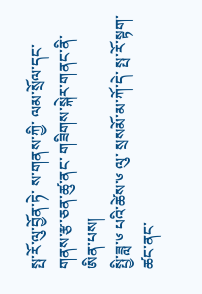སྤ་རོ་ལུ་བྱོན་ཏེ་ ས་གནས་ཀྱི་ ལམ་སྲོལ་དང་ གནས་རྩ་ཅན་ཚུ་ནང་ གཟིགས་སྐེར་གནང་ནི་ཨིན་པས།
སྤྱི་ཟླ་༦ པའི་ཚེས་༦ ལུ་ སྲསམོ་མ་ཀོ་དེ་ སྤ་རོ་སྟག་ཚང་ནང་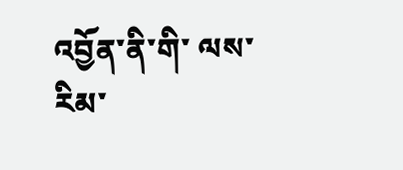འབྱོན་ནི་གི་ ལས་རིམ་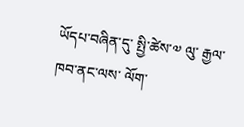ཡོདཔ་བཞིན་དུ་ སྤྱི་ཚེས་༧ ལུ་ རྒྱལ་ཁབ་ནང་ལས་ ལོག་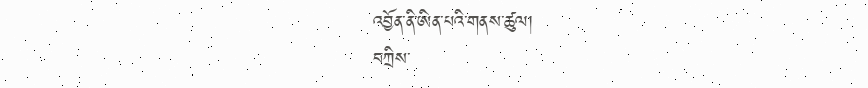འབྱོན་ནི་ཨིན་པའི་གནས་ཚུལ།
བཀྲིས་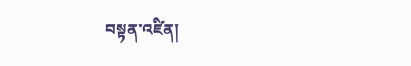བསྟན་འཛིན།